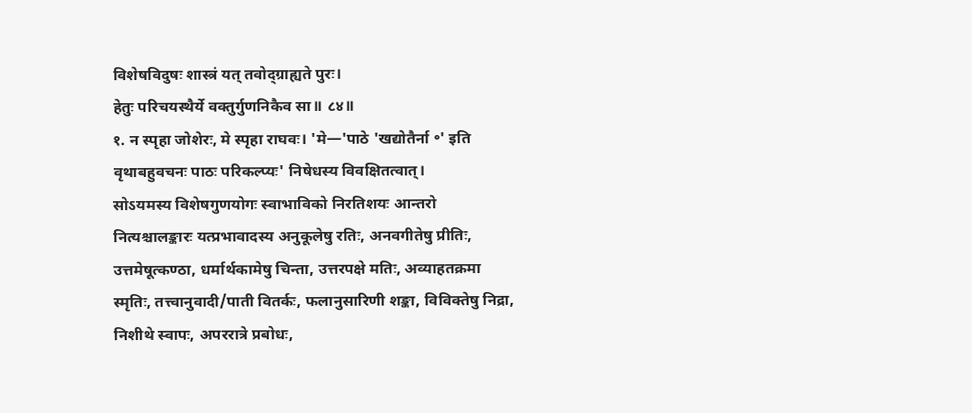विशेषविदुषः शास्त्रं यत् तवोद्ग्राह्यते पुरः।
हेतुः परिचयस्थैर्ये वक्तुर्गुणनिकैव सा॥ ८४॥
१. न स्पृहा जोशेरः, मे स्पृहा राघवः। 'मे—'पाठे 'खद्योतैर्ना ॰' इति वृथाबहुवचनः पाठः परिकल्प्यः' निषेधस्य विवक्षितत्वात्।
सोऽयमस्य विशेषगुणयोगः स्वाभाविको निरतिशयः आन्तरो नित्यश्चालङ्कारः यत्प्रभावादस्य अनुकूलेषु रतिः, अनवगीतेषु प्रीतिः, उत्तमेषूत्कण्ठा, धर्मार्थकामेषु चिन्ता, उत्तरपक्षे मतिः, अव्याहतक्रमा स्मृतिः, तत्त्वानुवादी/पाती वितर्कः, फलानुसारिणी शङ्का, विविक्तेषु निद्रा, निशीथे स्वापः, अपररात्रे प्रबोधः,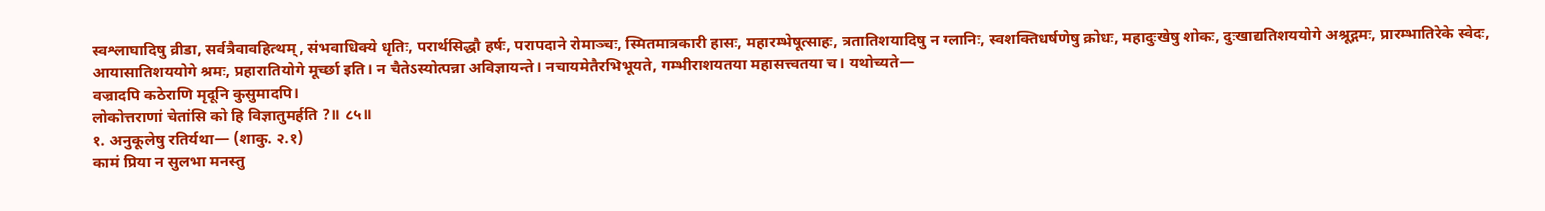स्वश्लाघादिषु व्रीडा, सर्वत्रैवावहित्थम्, संभवाधिक्ये धृतिः, परार्थसिद्धौ हर्षः, परापदाने रोमाञ्चः, स्मितमात्रकारी हासः, महारम्भेषूत्साहः, त्रतातिशयादिषु न ग्लानिः, स्वशक्तिधर्षणेषु क्रोधः, महादुःखेषु शोकः, दुःखाद्यतिशययोगे अश्रूद्गमः, प्रारम्भातिरेके स्वेदः, आयासातिशययोगे श्रमः, प्रहारातियोगे मूर्च्छा इति। न चैतेऽस्योत्पन्ना अविज्ञायन्ते। नचायमेतैरभिभूयते, गम्भीराशयतया महासत्त्वतया च। यथोच्यते—
वज्रादपि कठेराणि मृदूनि कुसुमादपि।
लोकोत्तराणां चेतांसि को हि विज्ञातुमर्हति ?॥ ८५॥
१. अनुकूलेषु रतिर्यथा— (शाकु. २.१)
कामं प्रिया न सुलभा मनस्तु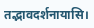तद्भावदर्शनायासि।